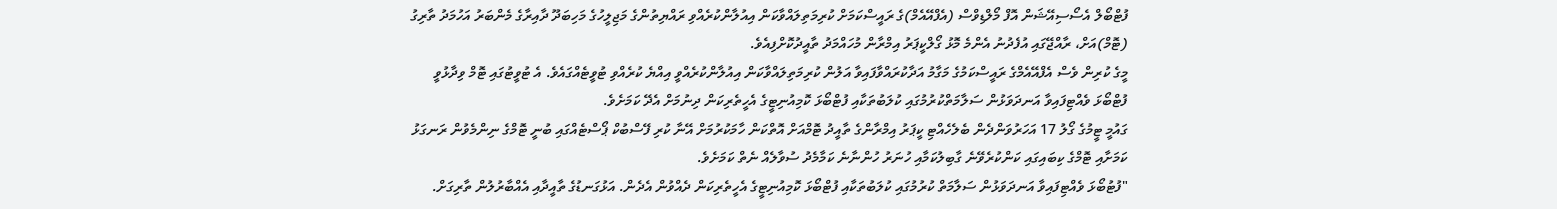ފުޓްބޯލް އެސޯސިއޭޝަން އޮފް މޯލްޑިވްސް (އެފްއޭއެމް)ގެ ރައީސްކަމަށް ކުރިމަތިލައްވާކަން އިއުލާންކުރެއްވި ރައްޔިތުންގެ މަޖިލީހުގެ މަހިބަދޫ ދާއިރާގެ މެންބަރު އަހުމަދު ތާރިގު (ޓޮމް)އަށް، ރާއްޖޭގައި އުފެދުނު އެންމެ މޮޅު ގޯލްކީޕަރު އިމްރާން މުހައްމަދު ތާއީދުކޮށްފިއެވެ.
މީގެ ކުރިން ވެސް އެފްއޭއެމްގެ ރައީސްކަމުގެ މަގާމު އަދާކުރައްވާފައިވާ އަލުން ކުރިމަތިލައްވާކަން އިއުލާންކުރެއްވީ އިއްޔެ ކުރެއްވި ޓުވީޓެއްގައެވެ. އެ ޓުވީޓުގައި ޓޮމް ވިދާޅުވީ ފުޓްބޯޅަ ވެއްޓިފައިވާ އަނދަވަޅުން ސަލާމަތްކުރުމުގައި ކުލަބުތަކާއި ފުޓްބޯޅަ ކޮމިއުނިޓީގެ އެހީތެރިކަން ދިނުމަށް އެދޭ ކަމަށެވެ.
ގައުމީ ޓީމުގެ ގޯލު 17 އަހަރުވަންދެން ބެލެހެއްޓި ކީޕަރު އިމްރާންގެ ތާއީދު ޓޮމްއަށް އޮތްކަން ހާމަކުރުމަށް އޭނާ ކުރި ފޭސްބުކް ޕޯސްޓެއްގައި ބުނީ ޓޮމްގެ ނިންމެވުން ރަނގަޅު ކަމަށާއި ޓޮމްގެ ކިބައިގައި ކަންކުރެވޭނެ ގާބިލުކަމާއި ހުނަރު ހުންނާނެ ކަމާމެދު ސުވާލެއް ނެތް ކަމަށެވެ.
"ފުޓުބޯޅަ ވެއްޓިފައިވާ އަނދަވަޅުން ސަލާމަތް ކުރުމުގައި ކުލަބުތަކާއި ފުޓްބޯޅަ ކޮމިއުނިޓީގެ އެހީތެރިކަން ދެއްވުން އެދެން. އަޅުގަނޑުގެ ތާއީދާއި އެއްބާރުލުން ތާރިގަށް.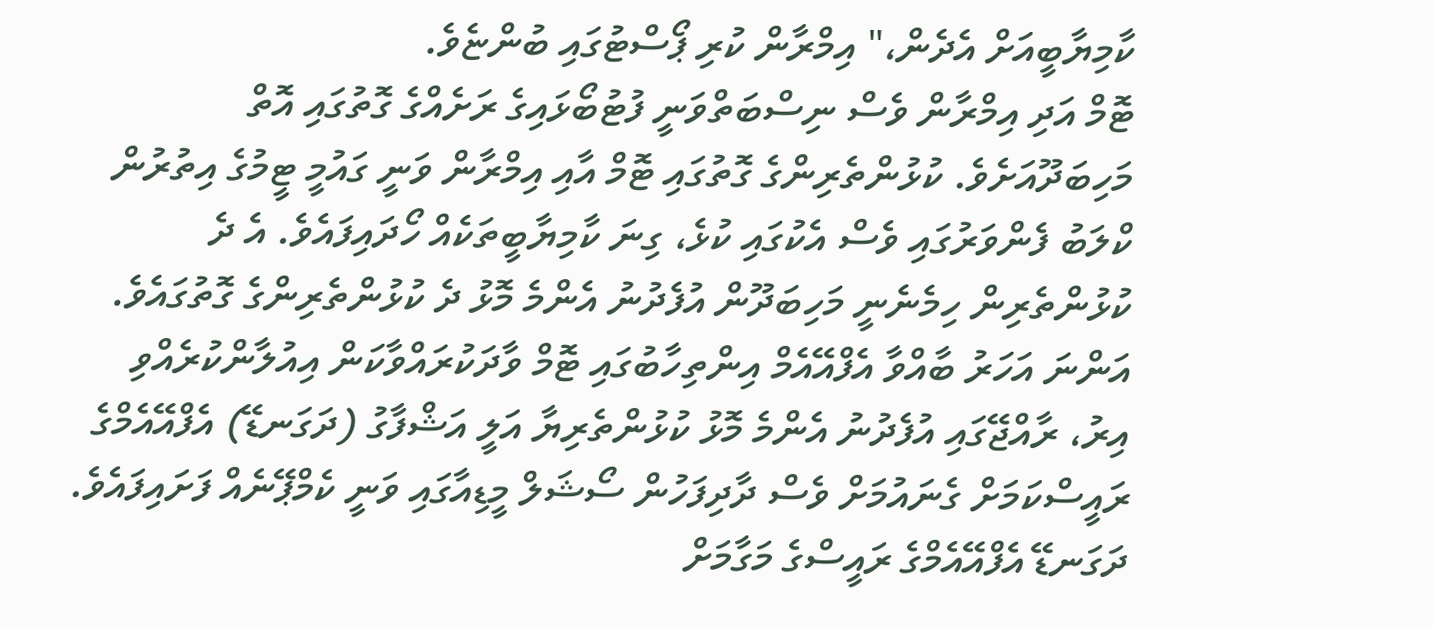ކާމިޔާބީއަށް އެދެން،" އިމްރާން ކުރި ޕޯސްޓުގައި ބުންޏެވެ.
ޓޮމް އަދި އިމްރާން ވެސް ނިސްބަތްވަނީ ފުޓުބޯޅައިގެ ރަށެއްގެ ގޮތުގައި އޮތް މަހިބަދޫއަށެވެ. ކުޅުންތެރިންގެ ގޮތުގައި ޓޮމް އާއި އިމްރާން ވަނީ ގައުމީ ޓީމުގެ އިތުރުން ކްލަބު ފެންވަރުގައި ވެސް އެކުގައި ކުޅެ، ގިނަ ކާމިޔާބީތަކެއް ހޯދައިފައެވެ. އެ ދެ ކުޅުންތެރިން ހިމެނެނީ މަހިބަދޫން އުފެދުނު އެންމެ މޮޅު ދެ ކުޅުންތެރިންގެ ގޮތުގައެވެ.
އަންނަ އަހަރު ބާއްވާ އެފްއޭއެމް އިންތިހާބުގައި ޓޮމް ވާދަކުރައްވާކަން އިއުލާންކުރެއްވި އިރު، ރާއްޖޭގައި އުފެދުނު އެންމެ މޮޅު ކުޅުންތެރިޔާ އަލީ އަޝްފާގު (ދަގަނޑޭ) އެފްއޭއެމްގެ ރައީސްކަމަށް ގެނައުމަށް ވެސް ދާދިފަހުން ސޯޝަލް މީޑިއާގައި ވަނީ ކެމްޕޭނެއް ފަށައިފައެވެ. ދަގަނޑޭ އެފްއޭއެމްގެ ރައީސްގެ މަގާމަށް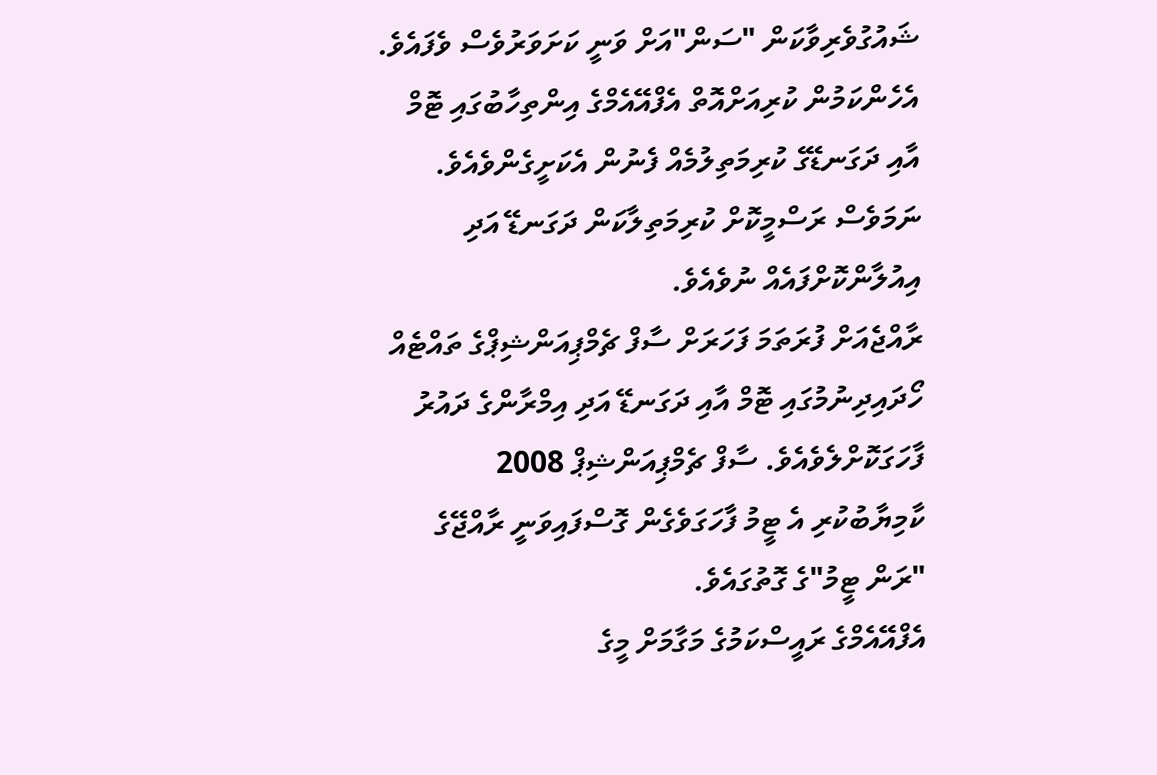ޝައުގުވެރިވާކަން "ސަން"އަށް ވަނީ ކަށަވަރުވެސް ވެފައެވެ.
އެހެންކަމުން ކުރިއަށްއޮތް އެފްއޭއެމްގެ އިންތިހާބުގައި ޓޮމް އާއި ދަގަނޑޭގެ ކުރިމަތިލުމެއް ފެނުން އެކަށީގެންވެއެވެ. ނަމަވެސް ރަސްމީކޮށް ކުރިމަތިލާކަން ދަގަނޑޭ އަދި އިއުލާންކޮށްފައެއް ނުވެއެވެ.
ރާއްޖެއަށް ފުރަތަމަ ފަހަރަށް ސާފް ޗެމްޕިއަންޝިޕްގެ ތައްޓެއް ހޯދައިދިނުމުގައި ޓޮމް އާއި ދަގަނޑޭ އަދި އިމްރާންގެ ދައުރު ފާހަގަކޮށްލެވެއެވެ. ސާފް ޗެމްޕިއަންޝިޕް 2008 ކާމިޔާބުކުރި އެ ޓީމު ފާހަގަވެގެން ގޮސްފައިވަނީ ރާއްޖޭގެ "ރަން ޓީމު"ގެ ގޮތުގައެވެ.
އެފްއޭއެމްގެ ރައީސްކަމުގެ މަގާމަށް މީގެ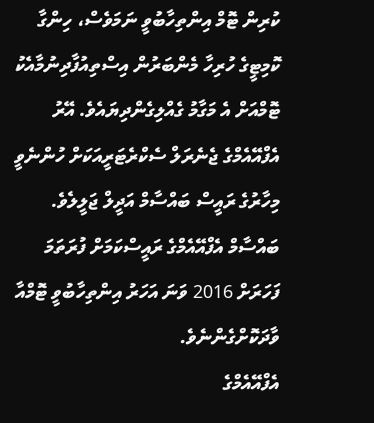ކުރިން ޓޮމް އިންތިހާބުވީ ނަމަވެސް، ހިންގާ ކޮމިޓީގެ ހުރިހާ މެންބަރުން އިސްތިއުފާދިނުމާއެކު ޓޮމްއަށް އެ މަގާމު ގެއްލިގެންދިޔައެވެ. އޭރު އެފްއޭއެމްގެ ޖެނެރަލް ސެކްރެޓަރީއަކަށް ހުންނެވީ މިހާރުގެ ރައީސް ބައްސާމް އަދީލް ޖަލީލެވެ.
ބައްސާމް އެފްއޭއެމްގެ ރައީސްކަމަށް ފުރަތަމަ ފަހަރަށް 2016 ވަނަ އަހަރު އިންތިހާބުވީ ޓޮމްއާ ވާދަކޮށްގެންނެވެ.
އެފްއޭއެމްގެ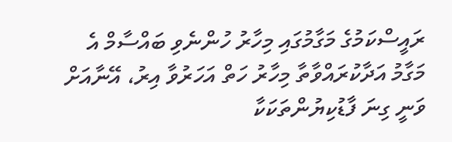ރައީސްކަމުގެ މަގާމުގައި މިހާރު ހުންނެވި ބައްސާމް އެ މަގާމު އަދާކުރައްވާތާ މިހާރު ހަތް އަހަރުވާ އިރު، އޭނާއަށް ވަނީ ގިނަ ފާޑުކިޔުންތަކަކާ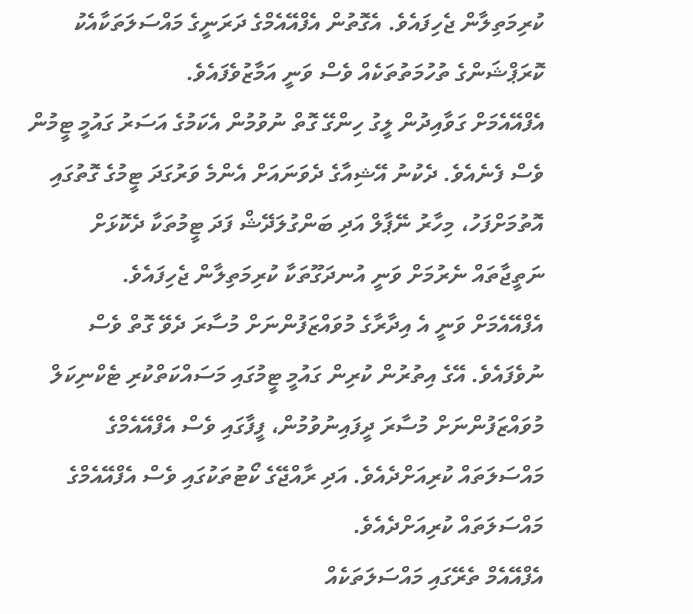ކުރިމަތިލާން ޖެހިފައެވެ. އެގޮތުން އެފްއޭއެމްގެ ދަރަނީގެ މައްސަލަތަކާއެކު ކޮރަޕްޝަންގެ ތުހުމަތުތަކެއް ވެސް ވަނީ އަމާޒުވެފައެވެ.
އެފްއޭއެމަށް ގަވާއިދުން ލީގު ހިންގޭ ގޮތް ނުވުމުން އެކަމުގެ އަސަރު ގައުމީ ޓީމުން ވެސް ފެނެއެވެ. ދެކުނު އޭޝިއާގެ ދެވަނައަށް އެންމެ ވަރުގަދަ ޓީމުގެ ގޮތުގައި އޮތުމަށްފަހު، މިހާރު ނޭޕާލް އަދި ބަންގުލަދޭޝް ފަދަ ޓީމުތަކާ ދެކޮޅަށް ނަތީޖާތައް ނެރުމަށް ވަނީ އުނދަގޫތަކާ ކުރިމަތިލާން ޖެހިފައެވެ.
އެފްއޭއެމަށް ވަނީ އެ އިދާރާގެ މުވައްޒަފުންނަށް މުސާރަ ދެވޭ ގޮތް ވެސް ނުވެފައެވެ. އޭގެ އިތުރުން ކުރިން ގައުމީ ޓީމުގައި މަސައްކަތްކުރި ޓެކްނިކަލް މުވައްޒަފުންނަށް މުސާރަ ދީފައިނުވުމުން، ފީފާގައި ވެސް އެފްއޭއެމްގެ މައްސަލަތައް ކުރިއަށްދެއެވެ. އަދި ރާއްޖޭގެ ކޯޓުތަކުގައި ވެސް އެފްއޭއެމްގެ މައްސަލަތައް ކުރިއަށްދެއެވެ.
އެފްއޭއެމް ތެރޭގައި މައްސަލަތަކެއް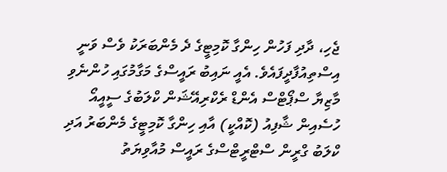ޖެހި، ދާދި ފަހުން ހިންގާ ކޮމިޓީގެ ދެ މެންބަރަކު ވެސް ވަނީ އިސްތިއުފާދީފައެވެ. އެއީ ނައިބު ރައީސްގެ މަގާމުގައި ހުންނެވި މާޒިޔާ ސްޕޯޓްސް އެންޑް ރެކްރިއޭޝަން ކްލަބުގެ ސީއީއޯ ހުސެއިން ޝާފިއު (ކޮއްކީ) އާއި ހިންގާ ކޮމިޓީގެ މެންބަރު އަދި ކްލަބު ގްރީން ސްޓްރީޓްސްގެ ރައީސް މުއާވިޔަތު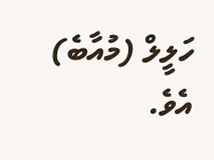ހަލީލް (މުއާބެ) އެވެ.